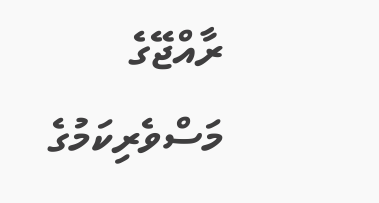ރާއްޖޭގެ މަސްވެރިކަމުގެ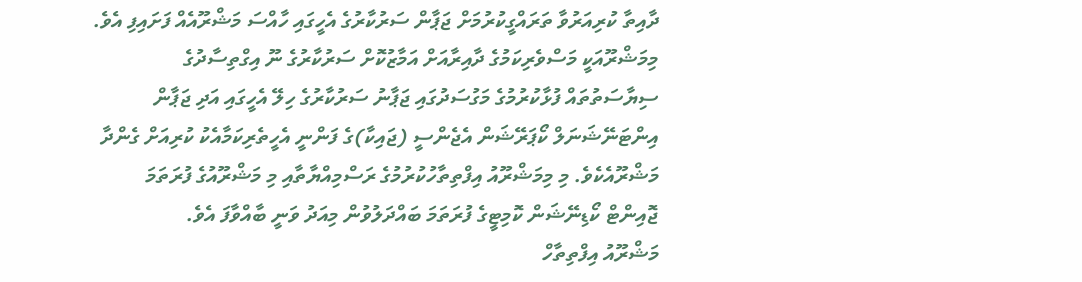ދާއިތާ ކުރިއަރުވާ ތަރައްގީކުރުމަށް ޖަޕާން ސަރުކާރުގެ އެހީގައި ހާއްސަ މަޝްރޫއެއް ފަށައިފި އެވެ.
މިމަޝްރޫއަކީ މަސްވެރިކަމުގެ ދާއިރާއަށް އަމާޒުކޮށް ސަރުކާރުގެ ނޫ އިގްތިސާދުގެ ސިޔާސަތުތައް ފުޅާކުރުމުގެ މަގުސަދުގައި ޖަޕާނު ސަރުކާރުގެ ހިލޭ އެހީގައި އަދި ޖަޕާން އިންޓަނޭޝަނަލް ކޯޕަރޭޝަން އެޖެންސީ (ޖައިކާ)ގެ ފަންނީ އެހީތެރިކަމާއެކު ކުރިއަށް ގެންދާ މަޝްރޫއެކެވެ. މި މިމަޝްރޫއު އިފްތިތާހުކުރުމުގެ ރަސްމިއްޔާތާއި މި މަޝްރޫއުގެ ފުރަތަމަ ޖޮއިންޓް ކޯޑިނޭޝަން ކޮމިޓީގެ ފުރަތަމަ ބައްދަލުވުން މިއަދު ވަނީ ބާއްވާފަ އެވެ.
މަޝްރޫއު އިފްތިތާހް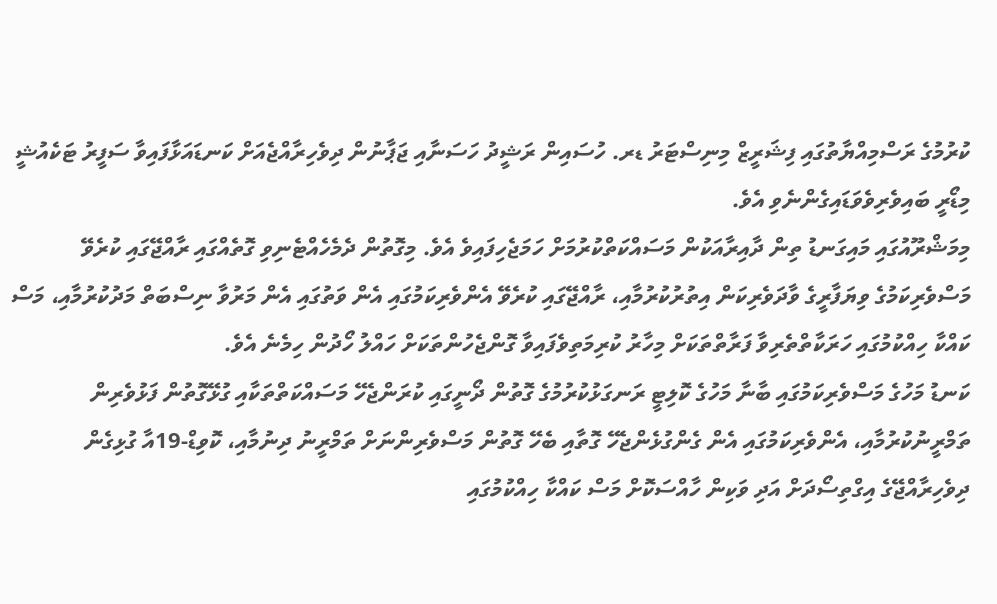ކުރުމުގެ ރަސްމިއްޔާތުގައި ފިޝަރީޒް މިނިސްޓަރު ޑރ. ހުސައިން ރަޝީދު ހަސަނާއި ޖަޕާނުން ދިވެހިރާއްޖެއަށް ކަނޑައަޅާފައިވާ ސަފީރު ޓަކެއުޝީ މިޑޯރީ ބައިވެރިވެވަޑައިގެންނެވި އެވެ.
މިމަޝްރޫއުގައި މައިގަނޑު ތިން ދާއިރާއަކުން މަސައްކަތްކުރުމަށް ހަމަޖެހިފައިވެ އެވެ. މިގޮތުން ދެމެހެއްޓެނިވި ގޮތެއްގައި ރާއްޖޭގައި ކުރެވޭ މަސްވެރިކަމުގެ ވިޔަފާރީގެ ވާދަވެރިކަން އިތުރުކުރުމާއި، ރާއްޖޭގައި ކުރެވޭ އެންވެރިކަމުގައި އެން ވަތުގައި އެން މަރުވާ ނިސްބަތް މަދުކުރުމާއި، މަސް ކައްކާ ހިއްކުމުގައި ހަރަކާތްތެރިވާ ފަރާތްތަކަށް މިހާރު ކުރިމަތިވެފައިވާ ގޮންޖެހުންތަކަށް ހައްލު ހޯދުން ހިމެނެ އެވެ.
ކަނޑު މަހުގެ މަސްވެރިކަމުގައި ބާނާ މަހުގެ ކޮލިޓީ ރަނގަޅުކުރުމުގެ ގޮތުން ދޯނީގައި ކުރަންޖެހޭ މަސައްކަތްތަކާއި ގުޅޭގޮތުން ފަޅުވެރިން ތަމްރީނުކުރުމާއި، އެންވެރިކަމުގައި އެން ގެންގުޅެންޖެހޭ ގޮތާއި ބެހޭ ގޮތުން މަސްވެރިންނަށް ތަމްރީނު ދިނުމާއި، ކޮވިޑް-19އާ ގުޅިގެން ދިވެހިރާއްޖޭގެ އިގްތިސޯދަށް އަދި ވަކިން ހާއްސަކޮށް މަސް ކައްކާ ހިއްކުމުގައި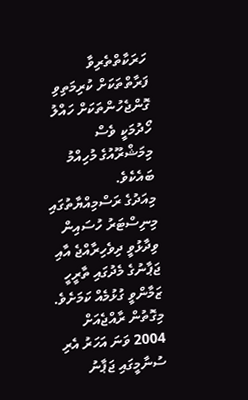ހަރަކާތްތެރިވާ ފަރާތްތަކަށް ކުރިމަތިވި ގޮންޖެހުންތަކަށް ހައްލު ހޯދުމަކީ ވެސް މިމަޝްރޫއުގެ މުހިއްމު ބައެކެވެ.
މިއަދުގެ ރަސްމިއްޔާތުގައި މިނިސްޓަރު ހުސައިން ވިދާޅުވީ ދިވެހިރާއްޖެ އާއި ޖަޕާނުގެ މެދުގައި ތާރީހީ ޒަމާންވީ ގުޅުމެއް ކަމަށެވެ. މިގޮތުން ރާއްޖެއަށް 2004 ވަނަ އަހަރު އެރި ސުނާމީގައި ޖަޕާނު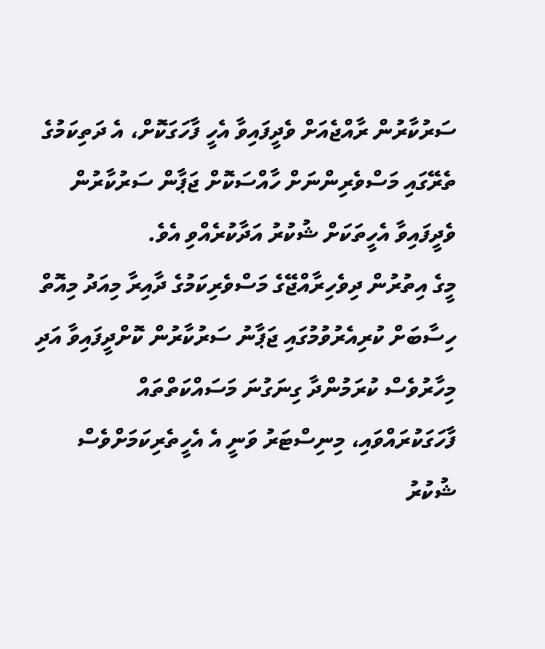ސަރުކާރުން ރާއްޖެއަށް ވެދީފައިވާ އެހީ ފާހަގަކޮށް، އެ ދަތިކަމުގެ ތެރޭގައި މަސްވެރިންނަށް ހާއްސަކޮށް ޖަޕާން ސަރުކާރުން ވެދީފައިވާ އެހީތަކަށް ޝުކުރު އަދާކުރެއްވި އެވެ.
މީގެ އިތުރުން ދިވެހިރާއްޖޭގެ މަސްވެރިކަމުގެ ދާއިރާ މިއަދު މިއޮތް ހިސާބަށް ކުރިއެރުވުމުގައި ޖަޕާނު ސަރުކާރުން ކޮށްދީފައިވާ އަދި މިހާރުވެސް ކުރަމުންދާ ގިނަގުނަ މަސައްކަތްތައް ފާހަގަކުރައްވައި، މިނިސްޓަރު ވަނީ އެ އެހީތެރިކަމަށްވެސް ޝުކުރު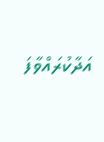އަދާކުރައްވާފަ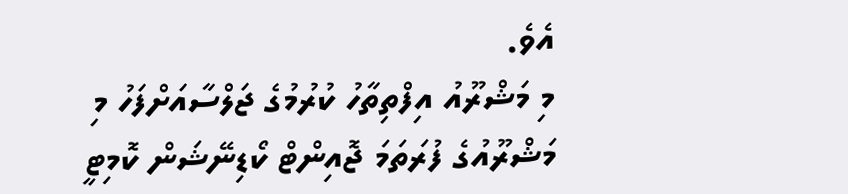އެވެ.
މި މަޝްރޫއު އިފްތިތާހު ކުރުމުގެ ޖަލްސާއަށްފަހު މި މަޝްރޫއުގެ ފުރަތަމަ ޖޮއިންޓް ކޯޑިނޭޝަން ކޮމިޓީ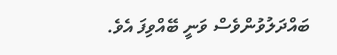ބައްދަލުވުންވެސް ވަނީ ބޭއްވިފަ އެވެ.